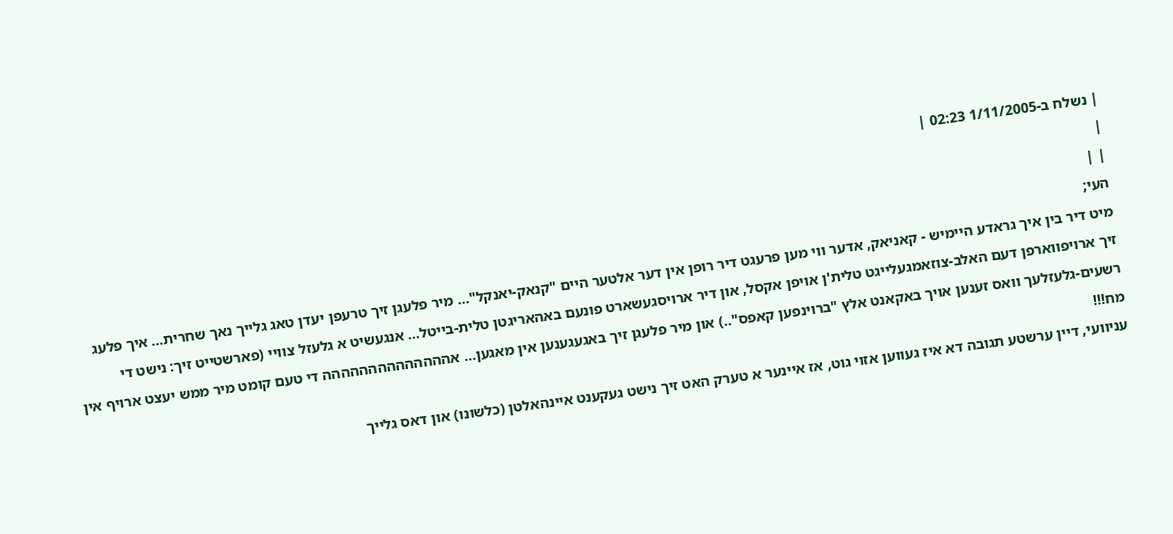| נשלח ב-1/11/2005 02:23 |
|
| |
העי;
מיט דיר בין איך גראדע היימיש - קאניאק, אדער ווי מען פרעגט דיר רופן אין דער אלטער היים "קנאק-יאנקל"... מיר פלעגן זיך טרעפן יעדן טאג גלייך נאך שחרית... איך פלעג זיך ארויפווארפן דעם האלב-צוזאמגעלייגט טלית'ן אויפן אקסל, און דיר ארויסגעשארט פונעם באהאריגטן טלית-בייטל... אנגעשיט א גלעזל צוויי (פארשטייט זיך: נישט די רשעים-גלעזלעך וואס זענען אויך באקאנט אלץ "ברוינפען קאפס"..) און מיר פלעגן זיך באגעגענען אין מאגען... אהההההההההההההה די טעם קומט מיר ממש יעצט ארויף אין מח!!!
עניוועי, דיין ערשטע תגובה דא איז געווען אזוי גוט, אז איינער א טערק האט זיך נישט געקענט איינהאלטן (כלשונו) און דאס גלייך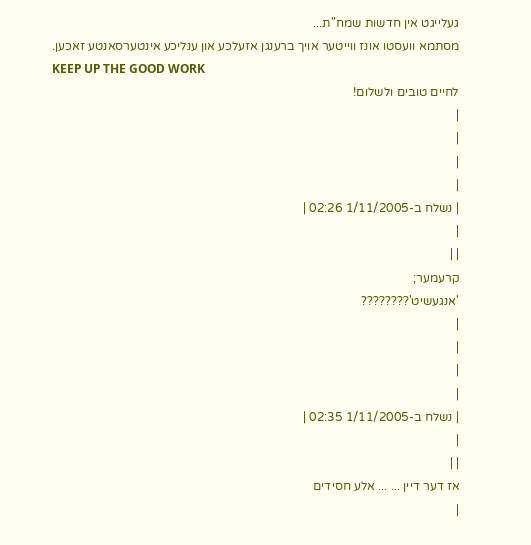געלייגט אין חדשות שמח"ת...
מסתמא וועסטו אונז ווייטער אויך ברענגן אזעלכע און ענליכע אינטערסאנטע זאכען.
KEEP UP THE GOOD WORK
לחיים טובים ולשלום!
|
|
|
|
| נשלח ב-1/11/2005 02:26 |
|
| |
קרעמער;
'אנגעשיט'????????
|
|
|
|
| נשלח ב-1/11/2005 02:35 |
|
| |
אז דער דיין ... ... אלע חסידים
|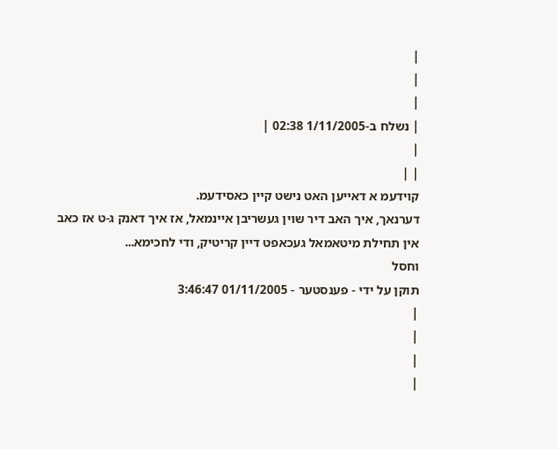|
|
|
| נשלח ב-1/11/2005 02:38 |
|
| |
קוידעמ א דאייען האט נישט קיין כאסידעמ.
דערנאך, איך האב דיר שוין געשריבן איינמאל, אז איך דאנק ג-ט אז כאב אין תחילת מיטאמאל געכאפט דיין קריטיק, ודי לחכימא...
וחסל
תוקן על ידי - פענסטער - 01/11/2005 3:46:47
|
|
|
|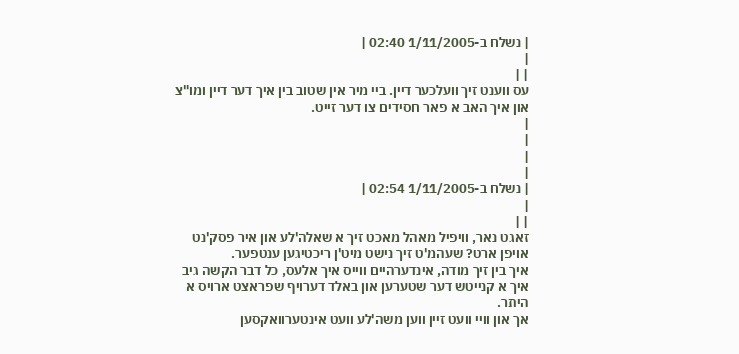| נשלח ב-1/11/2005 02:40 |
|
| |
עס ווענט זיך וועלכער דיין. ביי מיר אין שטוב בין איך דער דיין ומו"צ און איך האב א פאר חסידים צו דער זייט.
|
|
|
|
| נשלח ב-1/11/2005 02:54 |
|
| |
זאגט נאר, וויפיל מאהל מאכט זיך א שאלה'לע און איר פסק'נט אויפן ארט? שעהמ'ט זיך נישט מיט'ן ריכטיגען ענטפער.
איך בין זיך מודה, אינדערהיים ווייס איך אלעס, כל דבר הקשה גיב איך א קנייטש דער שטערען און באלד דערויף שפראצט ארויס א היתר.
אך און וויי וועט זיין ווען משה'לע וועט אינטערוואקסען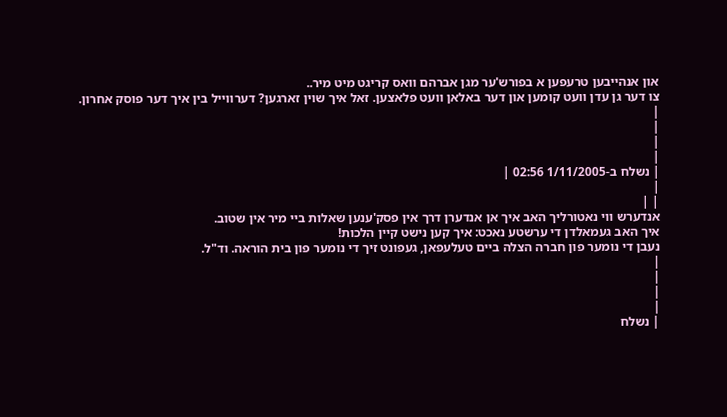און אנהייבען טרעפען א בפורש'ער מגן אברהם וואס קריגט מיט מיר..
צו דער גן עדן וועט קומען און דער באלאן וועט פלאצען. זאל איך שוין זארגען? דערווייל בין איך דער פוסק אחרון.
|
|
|
|
| נשלח ב-1/11/2005 02:56 |
|
| |
אנדערש ווי נאטורליך האב איך אן אנדערן דרך אין פסק'ענען שאלות ביי מיר אין שטוב.
איך האב געמאלדן די ערשטע נאכט: איך קען נישט קיין הלכות!
נעבן די נומער פון חברה הצלה ביים טעלעפאן, געפונט זיך די נומער פון בית הוראה. וד"ל.
|
|
|
|
| נשלח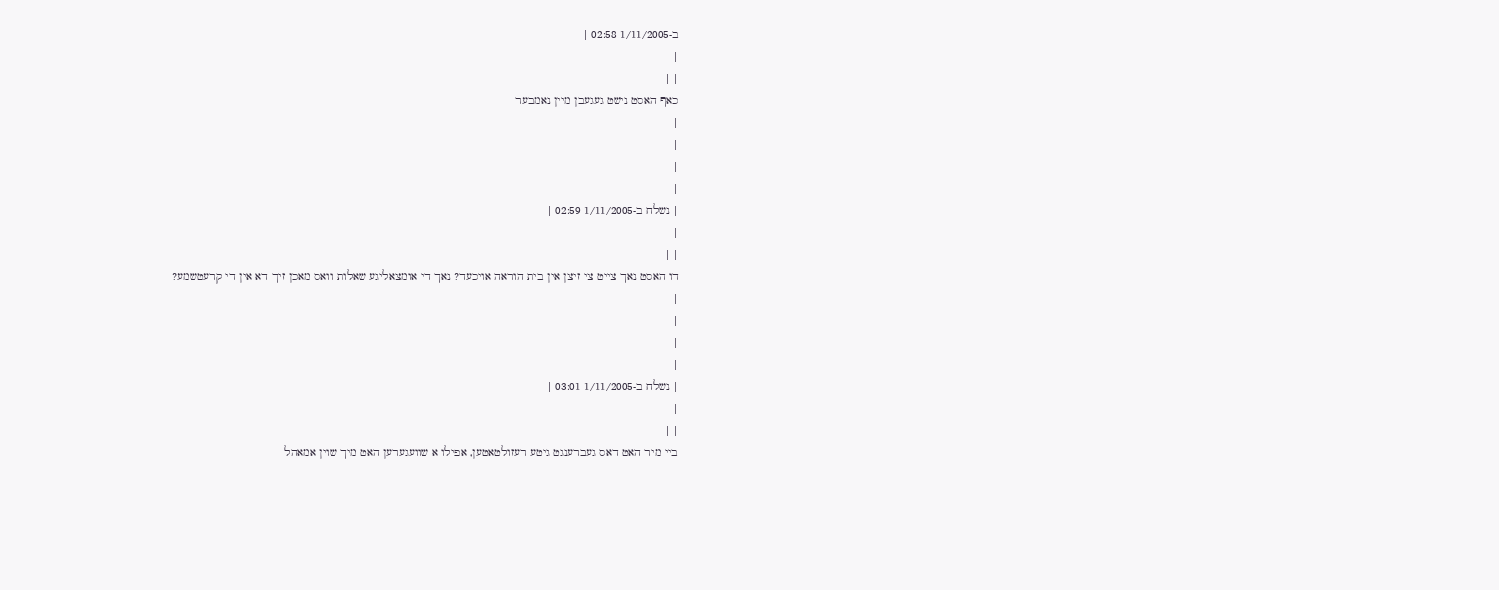ב-1/11/2005 02:58 |
|
| |
כאף האסט נישט געגעבן מיין נאמבער
|
|
|
|
| נשלח ב-1/11/2005 02:59 |
|
| |
דו האסט נאך צייט צי זיצן אין בית הוראה אויכעד? נאך די אומצאליגע שאלות וואס מאכן זיך דא אין די קרעטשמע?
|
|
|
|
| נשלח ב-1/11/2005 03:01 |
|
| |
ביי מיר האט דאס געברענגט גיטע רעזולטאטען, אפילו א שוועגערען האט מיך שוין אמאהל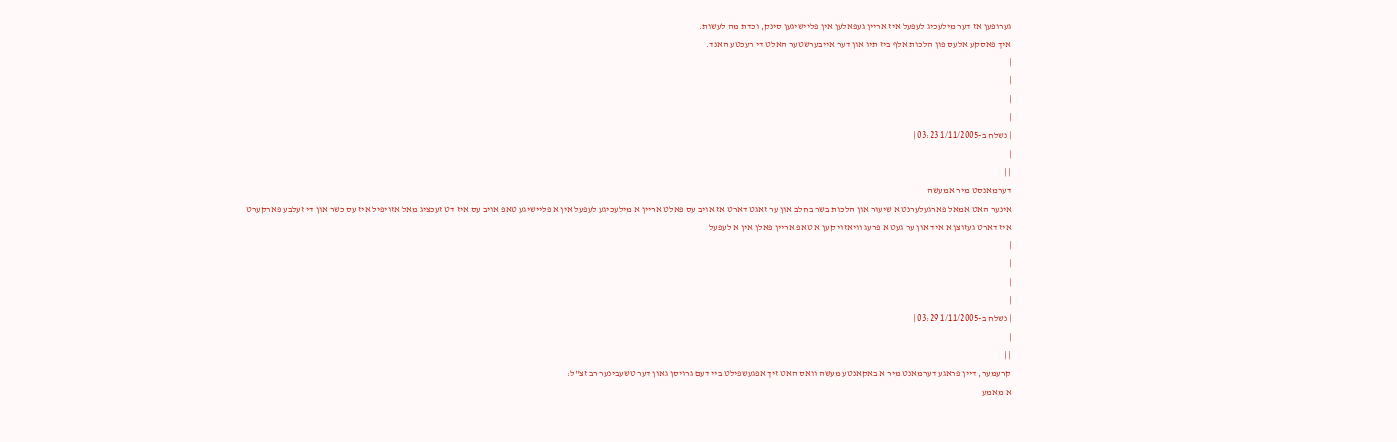גערופען אז דער מילעכיג לעפעל איז אריין געפאלען אין פליישיגען סינק, וכדת מה לעשות.
איך פאסקע אלעס פון הלכות אלף ביז תיו און דער אייבערשטער האלט די רעכטע האנד.
|
|
|
|
| נשלח ב-1/11/2005 03:23 |
|
| |
דערמאנסט מיר אמעשה
אינער האט אמאל פארגעלערנט א שיעור און הלכות בשר בחלב און ער זאגט דארט אז אויב עס פאלט אריין א מילעכיגע לעפעל אין א פליישיגע טאפ אויב עס איז דט זעכציג מאל אזויפיל איז עס כשר און די זעלבע פארקערט
איז דארט געזוצן א איד און ער געט א פרעג וויאזוי קען א טאפ אריין פאלן אין א לעפעל
|
|
|
|
| נשלח ב-1/11/2005 03:29 |
|
| |
קרעמער, דיין פראגע דערמאנט מיר א באקאנטע מעשה וואס האט זיך אפגעשפילט ביי דעם גרויסן גאון דער טשעבינער רב זצ"ל:
א מאמע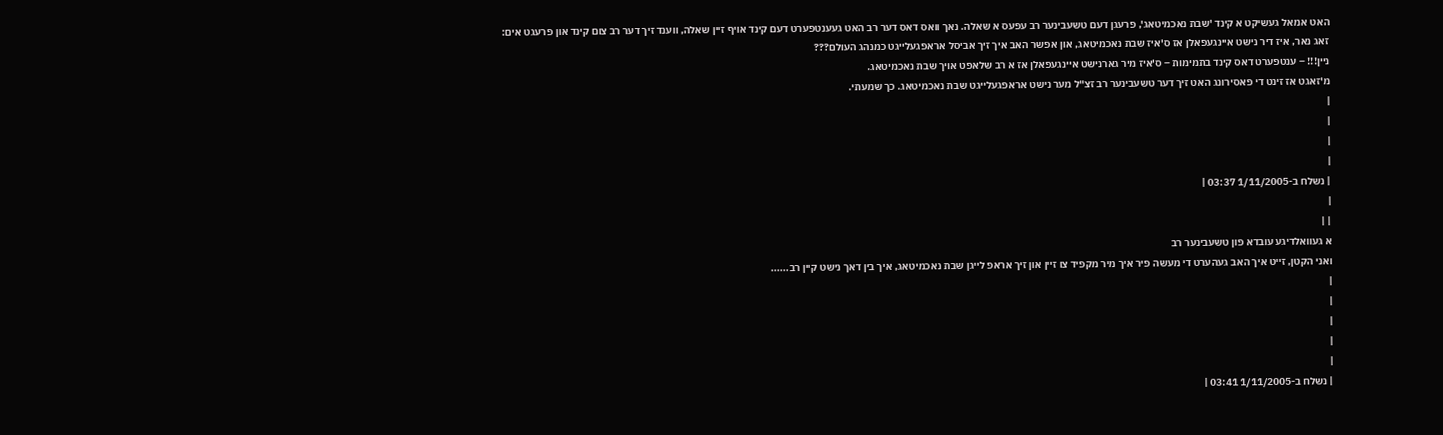האט אמאל געשיקט א קינד 'שבת נאכמיטאג', פרעגן דעם טשעבינער רב עפעס א שאלה. נאך וואס דאס דער רב האט געענטפערט דעם קינד אויף זיין שאלה, ווענד זיך דער רב צום קינד און פרעגט אים:
זאג נאר, איז דיר נישט איינגעפאלן אז ס'איז שבת נאכמיטאג, און אפשר האב איך זיך אביסל אראפגעלייגט כמנהג העולם???
ניין!!! – ענטפערט דאס קינד בתמימות – ס'איז מיר גארנישט איינגעפאלן אז א רב שלאפט אויך שבת נאכמיטאג.
מ'זאגט אז זינט די פאסירונג האט זיך דער טשעבינער רב זצ"ל מער נישט אראפגעלייגט שבת נאכמיטאג. כך שמעתי.
|
|
|
|
| נשלח ב-1/11/2005 03:37 |
|
| |
א געוואלדיגע עובדא פון טשעבינער רב
ואני הקטן, זייט איך האב געהערט די מעשה פיר איך מיר מקפיד צו זיין און זיך אראפ לייגן שבת נאכמיטאג, איך בין דאך נישט קיין רב......
|
|
|
|
|
| נשלח ב-1/11/2005 03:41 |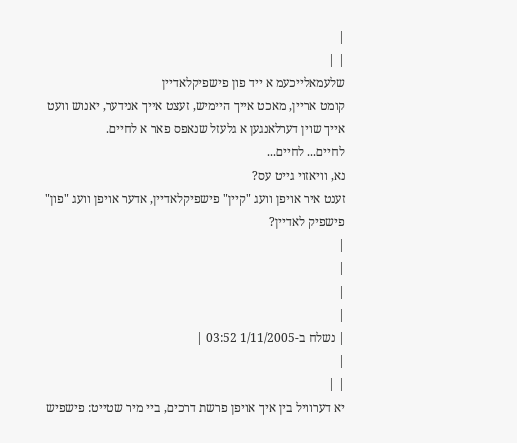|
| |
שלעמאלייכעמ א ייד פון פישפיקלאדיין
קומט אריין, מאכט אייך היימיש, זעצט אייך אנידער, יאנוש וועט אייך שוין דערלאנגען א גלעזל שנאפס פאר א לחיים.
לחיים... לחיים...
נא, וויאזוי גייט עס?
זענט איר אויפן וועג "קיין" פישפיקלאדיין, אדער אויפן וועג "פון" פישפיק לאדיין?
|
|
|
|
| נשלח ב-1/11/2005 03:52 |
|
| |
יא דערוויל בין איך אויפן פרשת דרכים, ביי מיר שטייט: פישפיש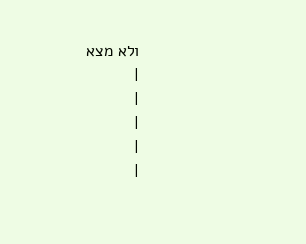ולא מצא
|
|
|
|
|